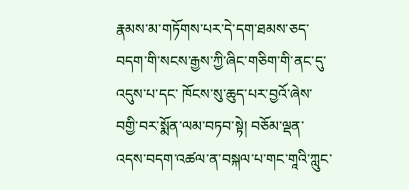རྣམས་མ་གཏོགས་པར་དེ་དག་ཐམས་ཅད་བདག་གི་སངས་རྒྱས་ཀྱི་ཞིང་གཅིག་གི་ནང་དུ་འདུས་པ་དང་ ཁོངས་སུ་ཆུད་པར་བྱའོ་ཞེས་བགྱི་བར་སྨོན་ལམ་བཏབ་སྟེ། བཅོམ་ལྡན་འདས་བདག་འཚལ་ན་བསྐལ་པ་གང་གཱའི་ཀླུང་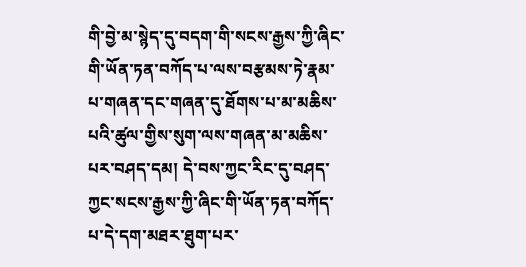གི་བྱེ་མ་སྙེད་དུ་བདག་གི་སངས་རྒྱས་ཀྱི་ཞིང་གི་ཡོན་ཏན་བཀོད་པ་ལས་བརྩམས་ཏེ་རྣམ་པ་གཞན་དང་གཞན་དུ་ཐོགས་པ་མ་མཆིས་པའི་ཚུལ་གྱིས་སུག་ལས་གཞན་མ་མཆིས་ པར་བཤད་དམ། དེ་བས་ཀྱང་རིང་དུ་བཤད་ཀྱང་སངས་རྒྱས་ཀྱི་ཞིང་གི་ཡོན་ཏན་བཀོད་པ་དེ་དག་མཐར་ཐུག་པར་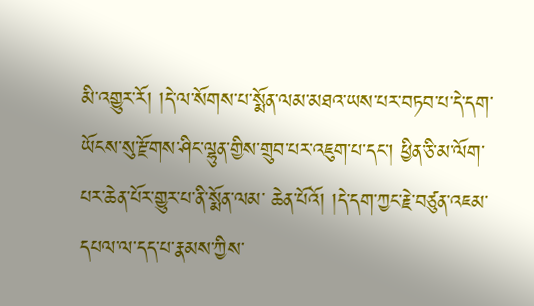མི་འགྱུར་རོ། །དེ་ལ་སོགས་པ་སྨོན་ལམ་མཐའ་ཡས་པར་བཏབ་པ་དེ་དག་ཡོངས་སུ་རྫོགས་ཤིང་ལྷུན་གྱིས་གྲུབ་པར་འཇུག་པ་དང་། ཕྱིན་ཅི་མ་ལོག་པར་ཆེན་པོར་གྱུར་པ་ནི་སྨོན་ལམ་ ཆེན་པོའོ། །དེ་དག་ཀྱང་རྗེ་བཙུན་འཇམ་དཔལ་ལ་དད་པ་རྣམས་ཀྱིས་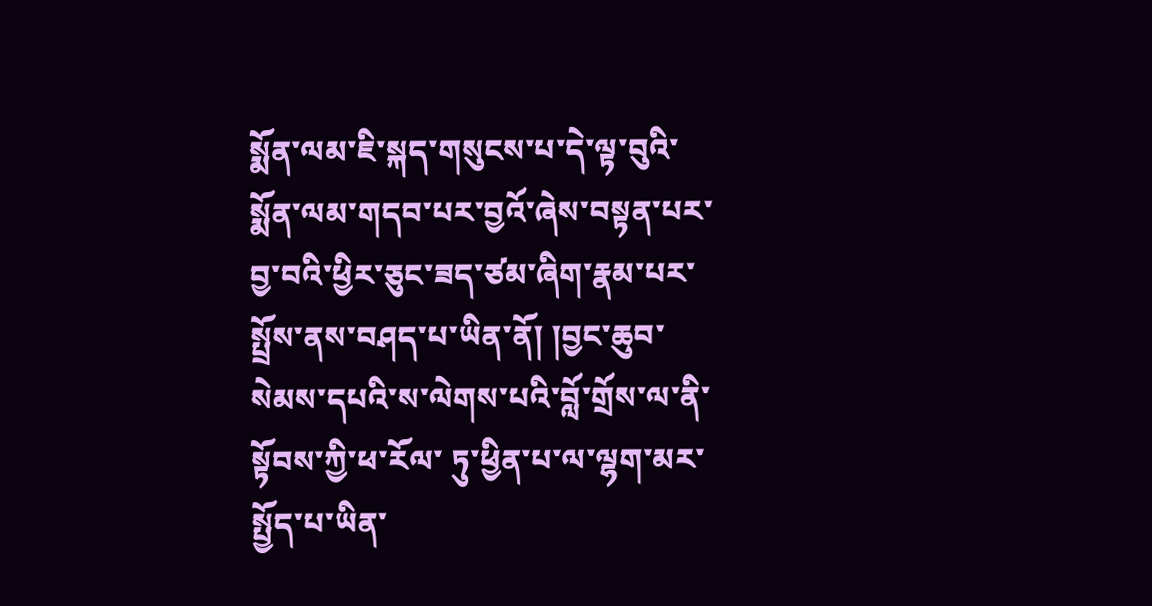སྨོན་ལམ་ཇི་སྐད་གསུངས་པ་དེ་ལྟ་བུའི་སྨོན་ལམ་གདབ་པར་བྱའོ་ཞེས་བསྟན་པར་བྱ་བའི་ཕྱིར་ཅུང་ཟད་ཙམ་ཞིག་རྣམ་པར་སྤྲོས་ནས་བཤད་པ་ཡིན་ནོ། །བྱང་ཆུབ་སེམས་དཔའི་ས་ལེགས་པའི་བློ་གྲོས་ལ་ནི་སྟོབས་ཀྱི་ཕ་རོལ་ ཏུ་ཕྱིན་པ་ལ་ལྷག་མར་སྤྱོད་པ་ཡིན་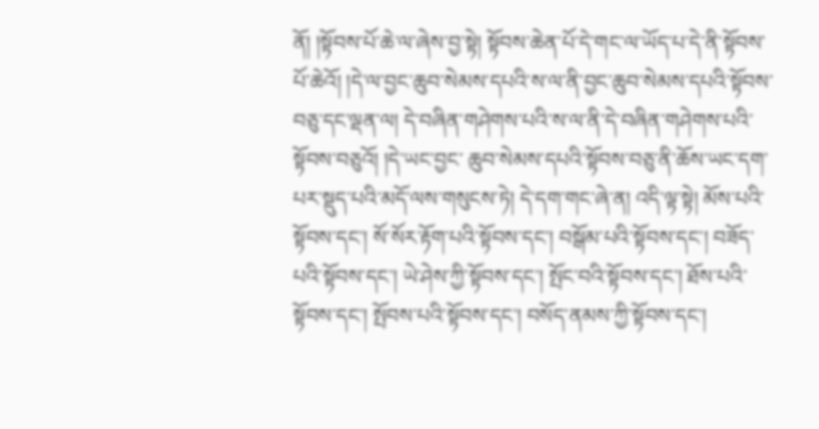ནོ། །སྟོབས་པོ་ཆེ་ལ་ཞེས་བྱ་སྟེ། སྟོབས་ཆེན་པོ་དེ་གང་ལ་ཡོད་པ་དེ་ནི་སྟོབས་པོ་ཆེའོ། །དེ་ལ་བྱང་ཆུབ་སེམས་དཔའི་ས་ལ་ནི་བྱང་ཆུབ་སེམས་དཔའི་སྟོབས་བཅུ་དང་ལྡན་ལ། དེ་བཞིན་གཤེགས་པའི་ས་ལ་ནི་དེ་བཞིན་གཤེགས་པའི་སྟོབས་བཅུའོ། །དེ་ཡང་བྱང་ ཆུབ་སེམས་དཔའི་སྟོབས་བཅུ་ནི་ཆོས་ཡང་དག་པར་སྡུད་པའི་མདོ་ལས་གསུངས་ཏེ། དེ་དག་གང་ཞེ་ན། འདི་ལྟ་སྟེ། མོས་པའི་སྟོབས་དང་། སོ་སོར་རྟོག་པའི་སྟོབས་དང་། བསྒོམ་པའི་སྟོབས་དང་། བཟོད་པའི་སྟོབས་དང་། ཡེ་ཤེས་ཀྱི་སྟོབས་དང་། སྤོང་བའི་སྟོབས་དང་། ཐོས་པའི་སྟོབས་དང་། སྤོབས་པའི་སྟོབས་དང་། བསོད་ནམས་ཀྱི་སྟོབས་དང་།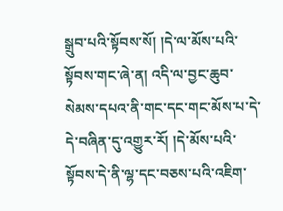སྒྲུབ་པའི་སྟོབས་སོ། །དེ་ལ་མོས་པའི་སྟོབས་གང་ཞེ་ན། འདི་ལ་བྱང་ཆུབ་སེམས་དཔའ་ནི་གང་དང་གང་མོས་པ་དེ་དེ་བཞིན་དུ་འགྱུར་རོ། །དེ་མོས་པའི་སྟོབས་དེ་ནི་ལྷ་དང་བཅས་པའི་འཇིག་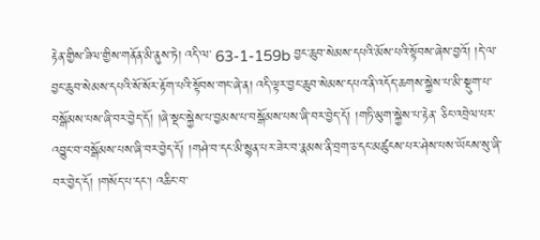རྟེན་གྱིས་ཟིལ་གྱིས་གནོན་མི་ནུས་ཏེ། འདི་ལ་ 63-1-159b བྱང་ཆུབ་སེམས་དཔའི་མོས་པའི་སྟོབས་ཞེས་བྱའོ། །དེ་ལ་བྱང་ཆུབ་སེམས་དཔའི་སོ་སོར་རྟོག་པའི་སྟོབས་གང་ཞེ་ན། འདི་ལྟར་བྱང་ཆུབ་སེམས་དཔའ་ནི་འདོད་ཆགས་སྐྱེས་པ་མི་སྡུག་པ་བསྒོམས་པས་ཞི་བར་བྱེད་དོ། །ཞེ་སྡང་སྐྱེས་པ་བྱམས་པ་བསྒོམས་པས་ཞི་བར་བྱེད་དོ། །གཏི་མུག་སྐྱེས་པ་རྟེན་ ཅིང་འབྲེལ་པར་འབྱུང་བ་བསྒོམས་པས་ཞི་བར་བྱེད་དོ། །གཤེ་བ་དང་མི་སྙན་པར་ཟེར་བ་རྣམས་ནི་བྲག་ཅ་དང་མཚུངས་པར་ཤེས་པས་ཡོངས་སུ་ཞི་བར་བྱེད་དོ། །གསོད་པ་དང་། འཆིང་བ་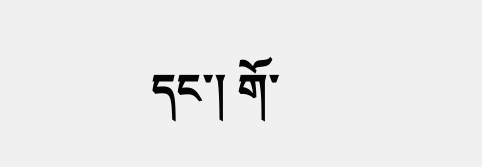དང་། གོ་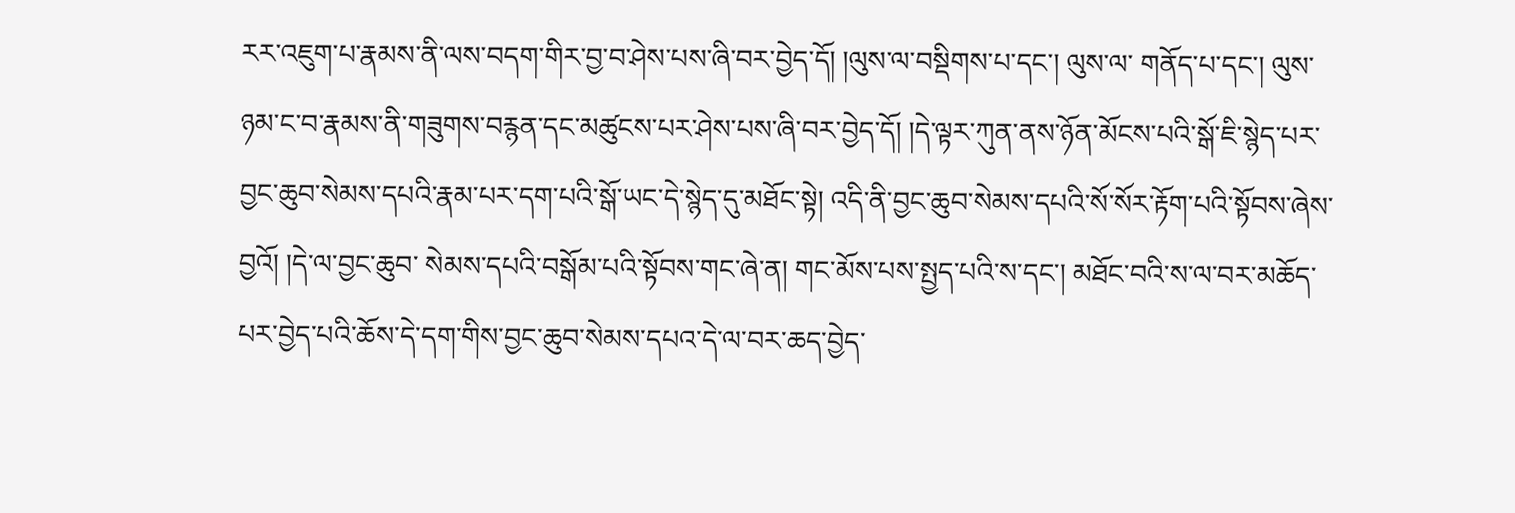རར་འཇུག་པ་རྣམས་ནི་ལས་བདག་གིར་བྱ་བ་ཤེས་པས་ཞི་བར་བྱེད་དོ། །ལུས་ལ་བསྡིགས་པ་དང་། ལུས་ལ་ གནོད་པ་དང་། ལུས་ཉམ་ང་བ་རྣམས་ནི་གཟུགས་བརྙན་དང་མཚུངས་པར་ཤེས་པས་ཞི་བར་བྱེད་དོ། །དེ་ལྟར་ཀུན་ནས་ཉོན་མོངས་པའི་སྒོ་ཇི་སྙེད་པར་བྱང་ཆུབ་སེམས་དཔའི་རྣམ་པར་དག་པའི་སྒོ་ཡང་དེ་སྙེད་དུ་མཐོང་སྟེ། འདི་ནི་བྱང་ཆུབ་སེམས་དཔའི་སོ་སོར་རྟོག་པའི་སྟོབས་ཞེས་བྱའོ། །དེ་ལ་བྱང་ཆུབ་ སེམས་དཔའི་བསྒོམ་པའི་སྟོབས་གང་ཞེ་ན། གང་མོས་པས་སྤྱད་པའི་ས་དང་། མཐོང་བའི་ས་ལ་བར་མཆོད་པར་བྱེད་པའི་ཆོས་དེ་དག་གིས་བྱང་ཆུབ་སེམས་དཔའ་དེ་ལ་བར་ཆད་བྱེད་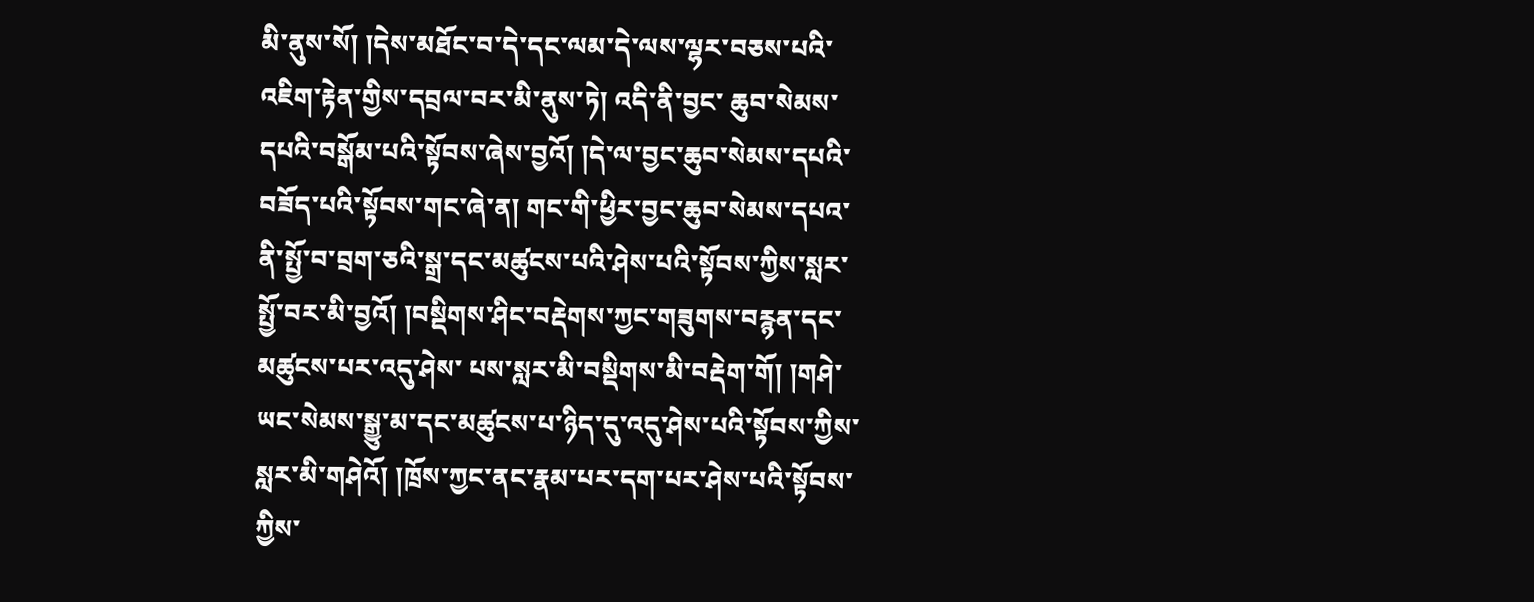མི་ནུས་སོ། །དེས་མཐོང་བ་དེ་དང་ལམ་དེ་ལས་ལྷར་བཅས་པའི་འཇིག་རྟེན་གྱིས་དབྲལ་བར་མི་ནུས་ཏེ། འདི་ནི་བྱང་ ཆུབ་སེམས་དཔའི་བསྒོམ་པའི་སྟོབས་ཞེས་བྱའོ། །དེ་ལ་བྱང་ཆུབ་སེམས་དཔའི་བཟོད་པའི་སྟོབས་གང་ཞེ་ན། གང་གི་ཕྱིར་བྱང་ཆུབ་སེམས་དཔའ་ནི་སྤྱོ་བ་བྲག་ཅའི་སྒྲ་དང་མཚུངས་པའི་ཤེས་པའི་སྟོབས་ཀྱིས་སླར་སྤྱོ་བར་མི་བྱའོ། །བསྡིགས་ཤིང་བརྡེགས་ཀྱང་གཟུགས་བརྙན་དང་མཚུངས་པར་འདུ་ཤེས་ པས་སླར་མི་བསྡིགས་མི་བརྡེག་གོ། །གཤེ་ཡང་སེམས་སྒྱུ་མ་དང་མཚུངས་པ་ཉིད་དུ་འདུ་ཤེས་པའི་སྟོབས་ཀྱིས་སླར་མི་གཤེའོ། །ཁྲོས་ཀྱང་ནང་རྣམ་པར་དག་པར་ཤེས་པའི་སྟོབས་ཀྱིས་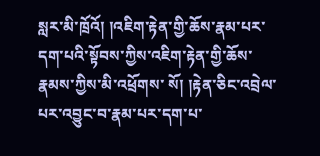སླར་མི་ཁྲོའོ། །འཇིག་རྟེན་གྱི་ཆོས་རྣམ་པར་དག་པའི་སྟོབས་ཀྱིས་འཇིག་རྟེན་གྱི་ཆོས་རྣམས་ཀྱིས་མི་འཕྲོགས་ སོ། །རྟེན་ཅིང་འབྲེལ་པར་འབྱུང་བ་རྣམ་པར་དག་པ་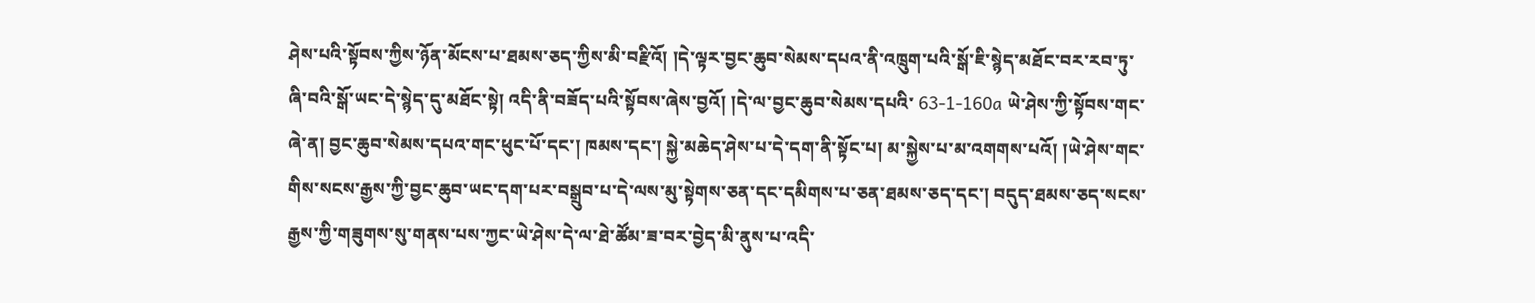ཤེས་པའི་སྟོབས་ཀྱིས་ཉོན་མོངས་པ་ཐམས་ཅད་ཀྱིས་མི་བརྫིའོ། །དེ་ལྟར་བྱང་ཆུབ་སེམས་དཔའ་ནི་འཁྲུག་པའི་སྒོ་ཇི་སྙེད་མཐོང་བར་རབ་ཏུ་ཞི་བའི་སྒོ་ཡང་དེ་སྙེད་དུ་མཐོང་སྟེ། འདི་ནི་བཟོད་པའི་སྟོབས་ཞེས་བྱའོ། །དེ་ལ་བྱང་ཆུབ་སེམས་དཔའི་ 63-1-160a ཡེ་ཤེས་ཀྱི་སྟོབས་གང་ཞེ་ན། བྱང་ཆུབ་སེམས་དཔའ་གང་ཕུང་པོ་དང་། ཁམས་དང་། སྐྱེ་མཆེད་ཤེས་པ་དེ་དག་ནི་སྟོང་པ། མ་སྐྱེས་པ་མ་འགགས་པའོ། །ཡེ་ཤེས་གང་གིས་སངས་རྒྱས་ཀྱི་བྱང་ཆུབ་ཡང་དག་པར་བསྒྲུབ་པ་དེ་ལས་མུ་སྟེགས་ཅན་དང་དམིགས་པ་ཅན་ཐམས་ཅད་དང་། བདུད་ཐམས་ཅད་སངས་རྒྱས་ཀྱི་གཟུགས་སུ་གནས་པས་ཀྱང་ཡེ་ཤེས་དེ་ལ་ཐེ་ཚོམ་ཟ་བར་བྱེད་མི་ནུས་པ་འདི་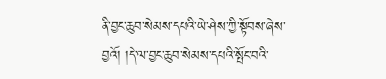ནི་བྱང་ཆུབ་སེམས་དཔའི་ཡེ་ཤེས་ཀྱི་སྟོབས་ཞེས་བྱའོ། །དེ་ལ་བྱང་ཆུབ་སེམས་དཔའི་སྤོང་བའི་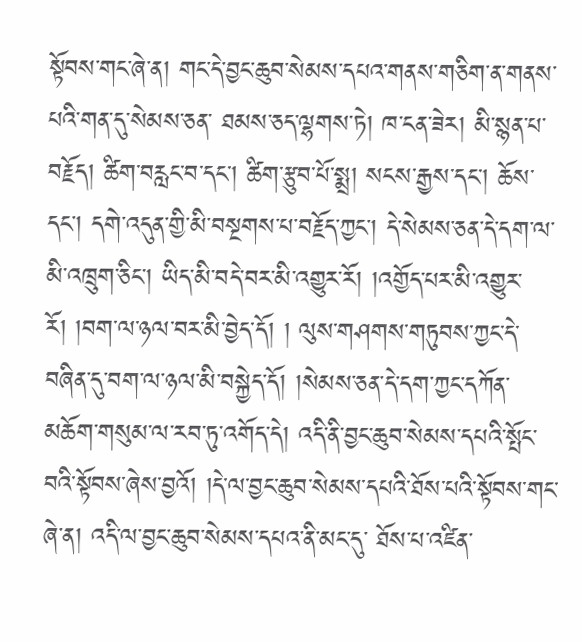སྟོབས་གང་ཞེ་ན། གང་དེ་བྱང་ཆུབ་སེམས་དཔའ་གནས་གཅིག་ན་གནས་པའི་གན་དུ་སེམས་ཅན་ ཐམས་ཅད་ལྷགས་ཏེ། ཁ་ངན་ཟེར། མི་སྙན་པ་བརྗོད། ཚིག་བརླང་བ་དང་། ཚིག་རྩུབ་པོ་སྨྲ། སངས་རྒྱས་དང་། ཆོས་དང་། དགེ་འདུན་གྱི་མི་བསྔགས་པ་བརྗོད་ཀྱང་། དེ་སེམས་ཅན་དེ་དག་ལ་མི་འཁྲུག་ཅིང་། ཡིད་མི་བདེ་བར་མི་འགྱུར་རོ། །འགྱོད་པར་མི་འགྱུར་རོ། །བག་ལ་ཉལ་བར་མི་བྱེད་དོ། ། ལུས་གཤགས་གཏུབས་ཀྱང་དེ་བཞིན་དུ་བག་ལ་ཉལ་མི་བསྐྱེད་དོ། །སེམས་ཅན་དེ་དག་ཀྱང་དཀོན་མཆོག་གསུམ་ལ་རབ་ཏུ་འགོད་དེ། འདི་ནི་བྱང་ཆུབ་སེམས་དཔའི་སྤོང་བའི་སྟོབས་ཞེས་བྱའོ། །དེ་ལ་བྱང་ཆུབ་སེམས་དཔའི་ཐོས་པའི་སྟོབས་གང་ཞེ་ན། འདི་ལ་བྱང་ཆུབ་སེམས་དཔའ་ནི་མང་དུ་ ཐོས་པ་འཛིན་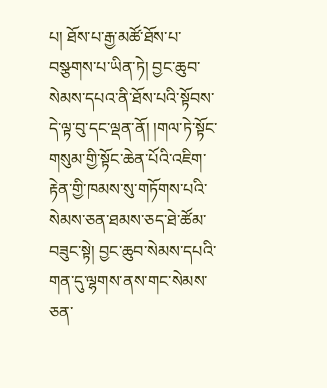པ། ཐོས་པ་རྒྱ་མཚོ་ཐོས་པ་བསྩགས་པ་ཡིན་ཏེ། བྱང་ཆུབ་སེམས་དཔའ་ནི་ཐོས་པའི་སྟོབས་དེ་ལྟ་བུ་དང་ལྡན་ནོ། །གལ་ཏེ་སྟོང་གསུམ་གྱི་སྟོང་ཆེན་པོའི་འཇིག་རྟེན་གྱི་ཁམས་སུ་གཏོགས་པའི་སེམས་ཅན་ཐམས་ཅད་ཐེ་ཚོམ་བཟུང་སྟེ། བྱང་ཆུབ་སེམས་དཔའི་གན་དུ་ལྷགས་ནས་གང་སེམས་ཅན་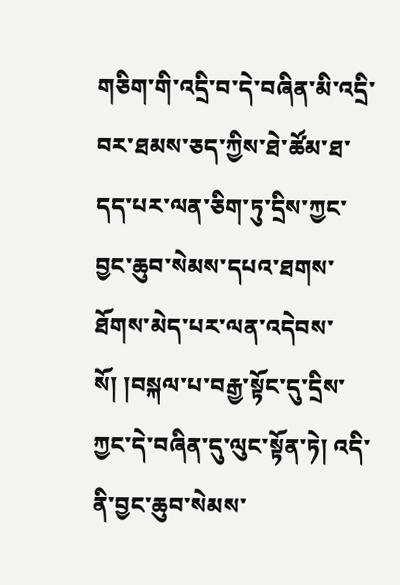གཅིག་གི་འདྲི་བ་དེ་བཞིན་མི་འདྲི་བར་ཐམས་ཅད་ཀྱིས་ཐེ་ཚོམ་ཐ་དད་པར་ལན་ཅིག་ཏུ་དྲིས་ཀྱང་བྱང་ཆུབ་སེམས་དཔའ་ཐགས་ཐོགས་མེད་པར་ལན་འདེབས་སོ། །བསྐལ་པ་བརྒྱ་སྟོང་དུ་དྲིས་ཀྱང་དེ་བཞིན་དུ་ལུང་སྟོན་ཏེ། འདི་ནི་བྱང་ཆུབ་སེམས་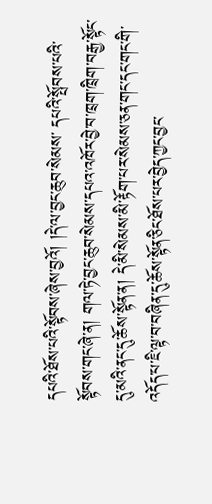དཔའི་ཐོས་པའི་སྟོབས་ཞེས་བྱའོ། །དེ་ལ་བྱང་ཆུབ་སེམས་ དཔའི་སྤོབས་པའི་སྟོབས་གང་ཞེ་ན། གལ་ཏེ་བྱང་ཆུབ་སེམས་དཔའ་འཁོར་བྱེ་བ་ཁྲག་ཁྲིག་བརྒྱ་སྟོང་དུ་མའི་ནང་དུ་ཆོས་སྟོན་ན། དེ་མི་སེམས་མི་རྟོག་པར་སེམས་ཅན་གང་དང་གང་གི་འདོད་པ་ཇི་ལྟ་བ་བཞིན་དུ་ཆོས་སྟོན་ཅིང་ཐོས་པར་བྱེད་ཀྱང་བྱང་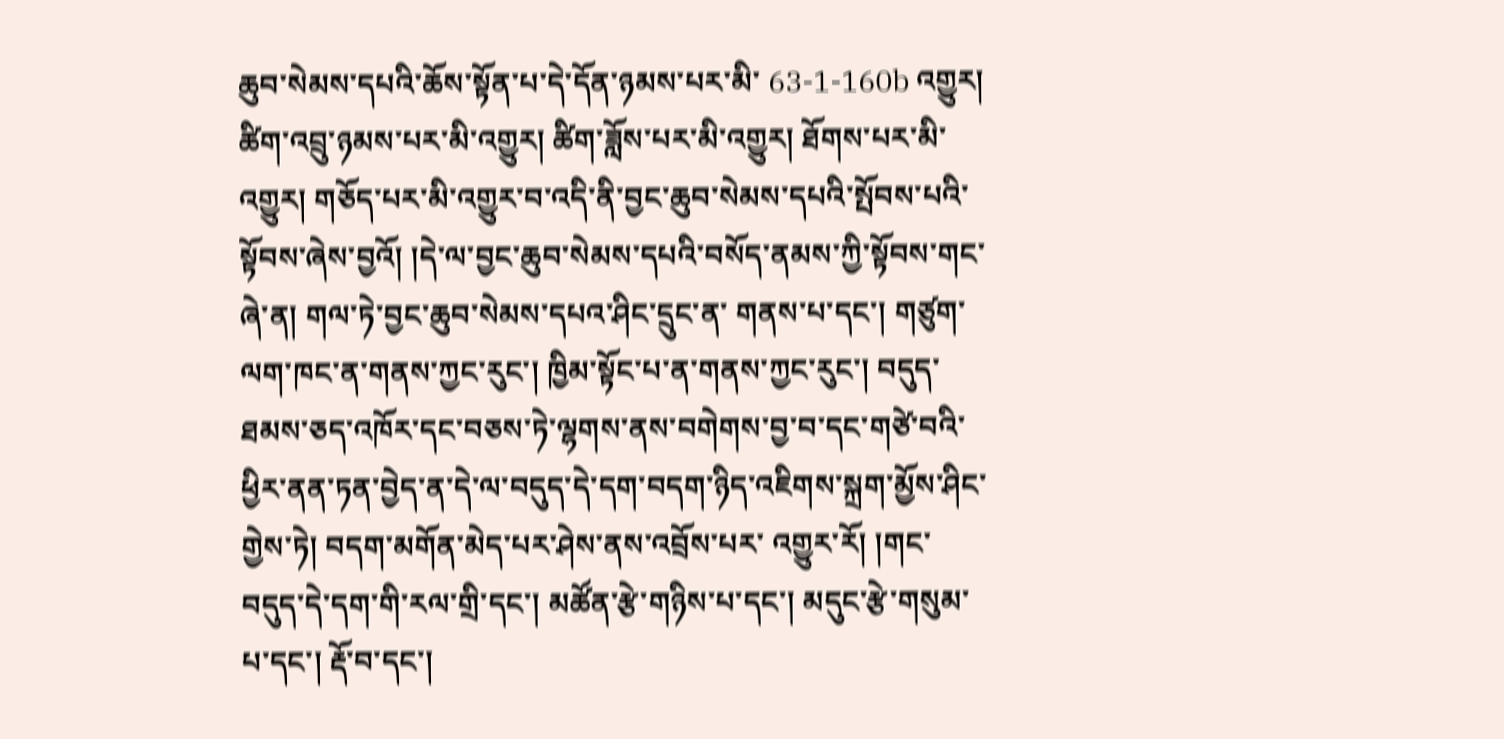ཆུབ་སེམས་དཔའི་ཆོས་སྟོན་པ་དེ་དོན་ཉམས་པར་མི་ 63-1-160b འགྱུར། ཚིག་འབྲུ་ཉམས་པར་མི་འགྱུར། ཚིག་ཟློས་པར་མི་འགྱུར། ཐོགས་པར་མི་འགྱུར། གཅོད་པར་མི་འགྱུར་བ་འདི་ནི་བྱང་ཆུབ་སེམས་དཔའི་སྤོབས་པའི་སྟོབས་ཞེས་བྱའོ། །དེ་ལ་བྱང་ཆུབ་སེམས་དཔའི་བསོད་ནམས་ཀྱི་སྟོབས་གང་ཞེ་ན། གལ་ཏེ་བྱང་ཆུབ་སེམས་དཔའ་ཤིང་དྲུང་ན་ གནས་པ་དང་། གཙུག་ལག་ཁང་ན་གནས་ཀྱང་རུང་། ཁྱིམ་སྟོང་པ་ན་གནས་ཀྱང་རུང་། བདུད་ཐམས་ཅད་འཁོར་དང་བཅས་ཏེ་ལྷགས་ནས་བགེགས་བྱ་བ་དང་གཙེ་བའི་ཕྱིར་ནན་ཏན་བྱེད་ན་དེ་ལ་བདུད་དེ་དག་བདག་ཉིད་འཇིགས་སྐྲག་མྱོས་ཤིང་གྱེས་ཏེ། བདག་མགོན་མེད་པར་ཤེས་ནས་འབྲོས་པར་ འགྱུར་རོ། །གང་བདུད་དེ་དག་གི་རལ་གྲི་དང་། མཚོན་རྩེ་གཉིས་པ་དང་། མདུང་རྩེ་གསུམ་པ་དང་། རྡོ་བ་དང་།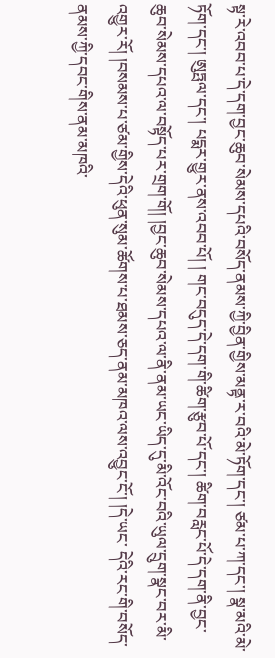སྟ་རེ་འབབ་པ་དེ་དག་བྱང་ཆུབ་སེམས་དཔའི་བསོད་ནམས་ཀྱི་བྱིན་གྱིས་མནྟ་ར་བའི་མེ་ཏོག་དང་། ཙམ་པ་ཀ་དང་། སྣ་མའི་མེ་ཏོག་དང་། ཨུཏྤལ་དང་། པདྨར་གྱུར་ནས་འབབ་པོ། ། གང་བདུད་དེ་དག་གི་ཚིག་རྩུབ་པོ་དང་། ཚིག་བརླང་པོ་དེ་དག་ནི་བྱང་ཆུབ་སེམས་དཔའ་ལ་བསྟོད་པར་གྲག་གོ། །བྱང་ཆུབ་སེམས་དཔའ་ལ་ནི་ནམ་ཡང་ཡིད་དུ་མི་འོང་བའི་ཡུལ་དྲུག་སྣང་བར་མི་འགྱུར་རོ། །བསམས་པ་ཙམ་གྱིས་དེའི་ཕུན་སུམ་ཚོགས་པ་ཐམས་ཅད་ནམ་མཁའ་ལས་འབྱུང་ངོ་། །དེ་ཡང་ དེའི་རང་གི་བསོད་ནམས་ཀྱི་དབང་གིས་ནམ་མཁའི་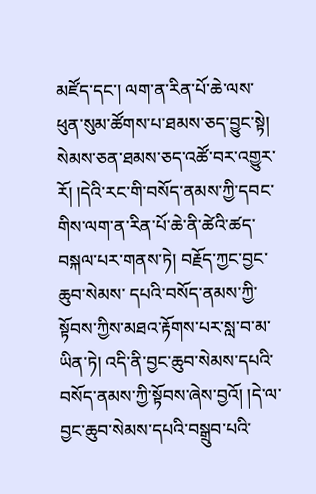མཛོད་དང་། ལག་ན་རིན་པོ་ཆེ་ལས་ཕུན་སུམ་ཚོགས་པ་ཐམས་ཅད་བྱུང་སྟེ། སེམས་ཅན་ཐམས་ཅད་འཚོ་བར་འགྱུར་རོ། །དེའི་རང་གི་བསོད་ནམས་ཀྱི་དབང་གིས་ལག་ན་རིན་པོ་ཆེ་ནི་ཚེའི་ཚད་བསྐལ་པར་གནས་ཏེ། བརྗོད་ཀྱང་བྱང་ཆུབ་སེམས་ དཔའི་བསོད་ནམས་ཀྱི་སྟོབས་ཀྱིས་མཐའ་རྟོགས་པར་སླ་བ་མ་ཡིན་ཏེ། འདི་ནི་བྱང་ཆུབ་སེམས་དཔའི་བསོད་ནམས་ཀྱི་སྟོབས་ཞེས་བྱའོ། །དེ་ལ་བྱང་ཆུབ་སེམས་དཔའི་བསྒྲུབ་པའི་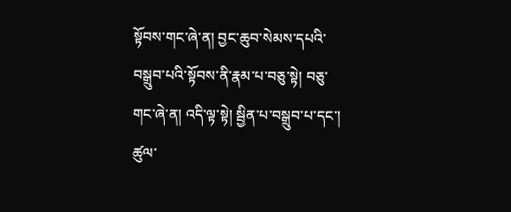སྟོབས་གང་ཞེ་ན། བྱང་ཆུབ་སེམས་དཔའི་བསྒྲུབ་པའི་སྟོབས་ནི་རྣམ་པ་བཅུ་སྟེ། བཅུ་གང་ཞེ་ན། འདི་ལྟ་སྟེ། སྦྱིན་པ་བསྒྲུབ་པ་དང་། ཚུལ་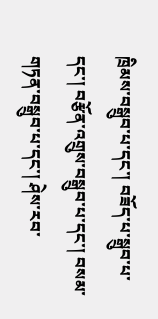ཁྲིམས་བསྒྲུབ་པ་དང་། བཟོད་པ་སྒྲུབ་པ་དང་། བརྩོན་འགྲུས་བསྒྲུབ་པ་དང་། བསམ་གཏན་བསྒྲུབ་པ་དང་། ཤེས་རབ་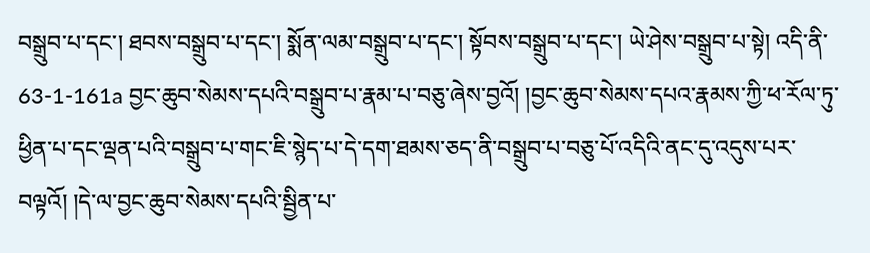བསྒྲུབ་པ་དང་། ཐབས་བསྒྲུབ་པ་དང་། སྨོན་ལམ་བསྒྲུབ་པ་དང་། སྟོབས་བསྒྲུབ་པ་དང་། ཡེ་ཤེས་བསྒྲུབ་པ་སྟེ། འདི་ནི་ 63-1-161a བྱང་ཆུབ་སེམས་དཔའི་བསྒྲུབ་པ་རྣམ་པ་བཅུ་ཞེས་བྱའོ། །བྱང་ཆུབ་སེམས་དཔའ་རྣམས་ཀྱི་ཕ་རོལ་ཏུ་ཕྱིན་པ་དང་ལྡན་པའི་བསྒྲུབ་པ་གང་ཇི་སྙེད་པ་དེ་དག་ཐམས་ཅད་ནི་བསྒྲུབ་པ་བཅུ་པོ་འདིའི་ནང་དུ་འདུས་པར་བལྟའོ། །དེ་ལ་བྱང་ཆུབ་སེམས་དཔའི་སྦྱིན་པ་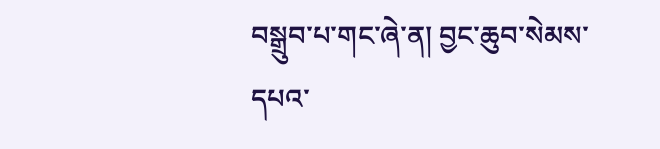བསྒྲུབ་པ་གང་ཞེ་ན། བྱང་ཆུབ་སེམས་དཔའ་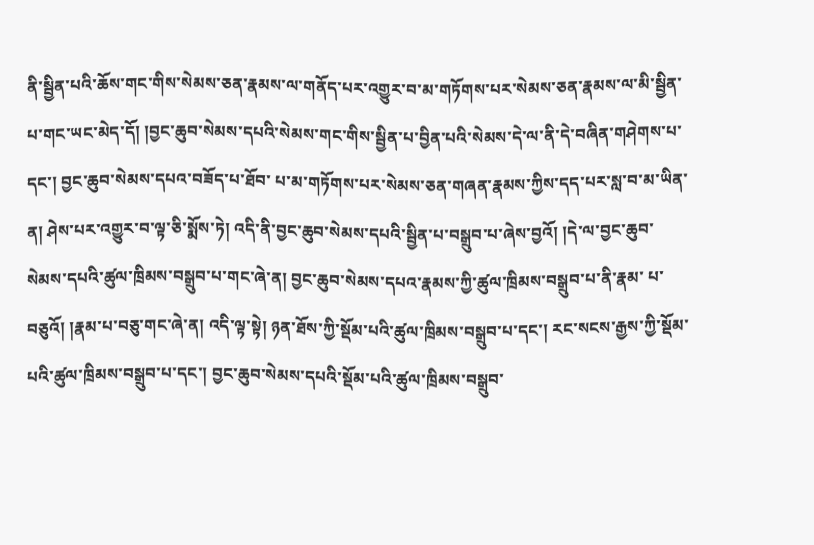ནི་སྦྱིན་པའི་ཆོས་གང་གིས་སེམས་ཅན་རྣམས་ལ་གནོད་པར་འགྱུར་བ་མ་གཏོགས་པར་སེམས་ཅན་རྣམས་ལ་མི་སྦྱིན་པ་གང་ཡང་མེད་དོ། །བྱང་ཆུབ་སེམས་དཔའི་སེམས་གང་གིས་སྦྱིན་པ་བྱིན་པའི་སེམས་དེ་ལ་ནི་དེ་བཞིན་གཤེགས་པ་དང་། བྱང་ཆུབ་སེམས་དཔའ་བཟོད་པ་ཐོབ་ པ་མ་གཏོགས་པར་སེམས་ཅན་གཞན་རྣམས་ཀྱིས་དད་པར་སླ་བ་མ་ཡིན་ན། ཤེས་པར་འགྱུར་བ་ལྟ་ཅི་སྨོས་ཏེ། འདི་ནི་བྱང་ཆུབ་སེམས་དཔའི་སྦྱིན་པ་བསྒྲུབ་པ་ཞེས་བྱའོ། །དེ་ལ་བྱང་ཆུབ་སེམས་དཔའི་ཚུལ་ཁྲིམས་བསྒྲུབ་པ་གང་ཞེ་ན། བྱང་ཆུབ་སེམས་དཔའ་རྣམས་ཀྱི་ཚུལ་ཁྲིམས་བསྒྲུབ་པ་ནི་རྣམ་ པ་བཅུའོ། །རྣམ་པ་བཅུ་གང་ཞེ་ན། འདི་ལྟ་སྟེ། ཉན་ཐོས་ཀྱི་སྡོམ་པའི་ཚུལ་ཁྲིམས་བསྒྲུབ་པ་དང་། རང་སངས་རྒྱས་ཀྱི་སྡོམ་པའི་ཚུལ་ཁྲིམས་བསྒྲུབ་པ་དང་། བྱང་ཆུབ་སེམས་དཔའི་སྡོམ་པའི་ཚུལ་ཁྲིམས་བསྒྲུབ་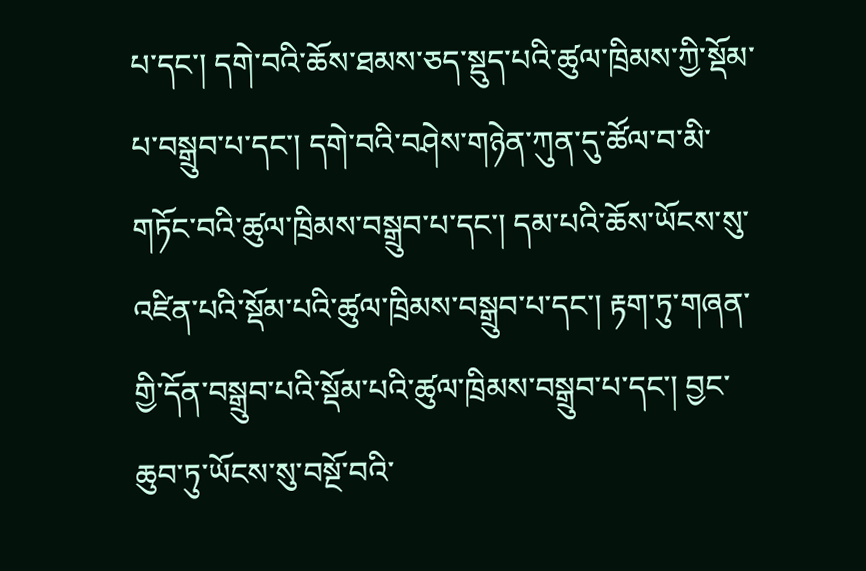པ་དང་། དགེ་བའི་ཆོས་ཐམས་ཅད་སྡུད་པའི་ཚུལ་ཁྲིམས་ཀྱི་སྡོམ་པ་བསྒྲུབ་པ་དང་། དགེ་བའི་བཤེས་གཉེན་ཀུན་དུ་ཚོལ་བ་མི་གཏོང་བའི་ཚུལ་ཁྲིམས་བསྒྲུབ་པ་དང་། དམ་པའི་ཆོས་ཡོངས་སུ་འཛིན་པའི་སྡོམ་པའི་ཚུལ་ཁྲིམས་བསྒྲུབ་པ་དང་། རྟག་ཏུ་གཞན་གྱི་དོན་བསྒྲུབ་པའི་སྡོམ་པའི་ཚུལ་ཁྲིམས་བསྒྲུབ་པ་དང་། བྱང་ཆུབ་ཏུ་ཡོངས་སུ་བསྔོ་བའི་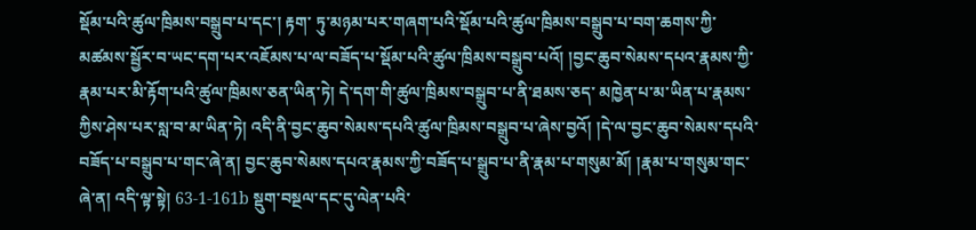སྡོམ་པའི་ཚུལ་ཁྲིམས་བསྒྲུབ་པ་དང་། རྟག་ ཏུ་མཉམ་པར་གཞག་པའི་སྡོམ་པའི་ཚུལ་ཁྲིམས་བསྒྲུབ་པ་བག་ཆགས་ཀྱི་མཚམས་སྦྱོར་བ་ཡང་དག་པར་འཇོམས་པ་ལ་བཟོད་པ་སྡོམ་པའི་ཚུལ་ཁྲིམས་བསྒྲུབ་པའོ། །བྱང་ཆུབ་སེམས་དཔའ་རྣམས་ཀྱི་རྣམ་པར་མི་རྟོག་པའི་ཚུལ་ཁྲིམས་ཅན་ཡིན་ཏེ། དེ་དག་གི་ཚུལ་ཁྲིམས་བསྒྲུབ་པ་ནི་ཐམས་ཅད་ མཁྱེན་པ་མ་ཡིན་པ་རྣམས་ཀྱིས་ཤེས་པར་སླ་བ་མ་ཡིན་ཏེ། འདི་ནི་བྱང་ཆུབ་སེམས་དཔའི་ཚུལ་ཁྲིམས་བསྒྲུབ་པ་ཞེས་བྱའོ། །དེ་ལ་བྱང་ཆུབ་སེམས་དཔའི་བཟོད་པ་བསྒྲུབ་པ་གང་ཞེ་ན། བྱང་ཆུབ་སེམས་དཔའ་རྣམས་ཀྱི་བཟོད་པ་སྒྲུབ་པ་ནི་རྣམ་པ་གསུམ་མོ། །རྣམ་པ་གསུམ་གང་ཞེ་ན། འདི་ལྟ་སྟེ། 63-1-161b སྡུག་བསྔལ་དང་དུ་ལེན་པའི་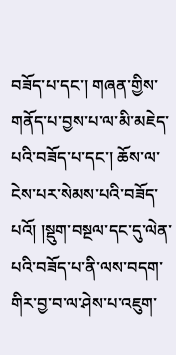བཟོད་པ་དང་། གཞན་གྱིས་གནོད་པ་བྱས་པ་ལ་མི་མཇེད་པའི་བཟོད་པ་དང་། ཆོས་ལ་ངེས་པར་སེམས་པའི་བཟོད་པའོ། །སྡུག་བསྔལ་དང་དུ་ལེན་པའི་བཟོད་པ་ནི་ལས་བདག་གིར་བྱ་བ་ལ་ཤེས་པ་འཇུག་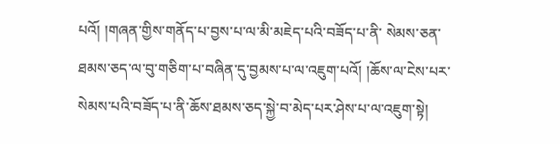པའོ། །གཞན་གྱིས་གནོད་པ་བྱས་པ་ལ་མི་མཇེད་པའི་བཟོད་པ་ནི་ སེམས་ཅན་ཐམས་ཅད་ལ་བུ་གཅིག་པ་བཞིན་དུ་བྱམས་པ་ལ་འཇུག་པའོ། །ཆོས་ལ་ངེས་པར་སེམས་པའི་བཟོད་པ་ནི་ཆོས་ཐམས་ཅད་སྐྱེ་བ་མེད་པར་ཤེས་པ་ལ་འཇུག་སྟེ།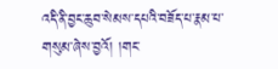འདི་ནི་བྱང་ཆུབ་སེམས་དཔའི་བཟོད་པ་རྣམ་པ་གསུམ་ཞེས་བྱའོ། །གང་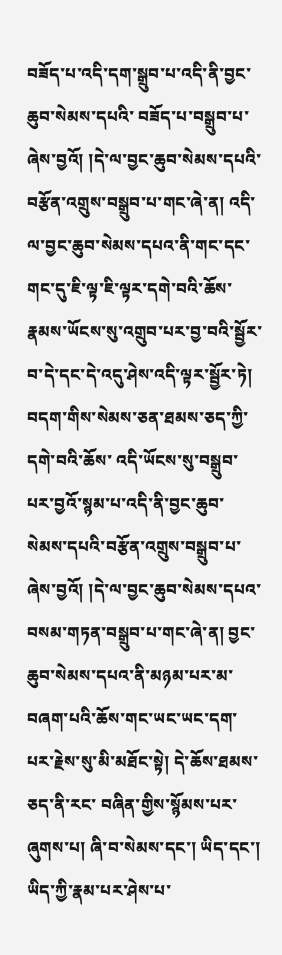བཟོད་པ་འདི་དག་སྒྲུབ་པ་འདི་ནི་བྱང་ཆུབ་སེམས་དཔའི་ བཟོད་པ་བསྒྲུབ་པ་ཞེས་བྱའོ། །དེ་ལ་བྱང་ཆུབ་སེམས་དཔའི་བརྩོན་འགྲུས་བསྒྲུབ་པ་གང་ཞེ་ན། འདི་ལ་བྱང་ཆུབ་སེམས་དཔའ་ནི་གང་དང་གང་དུ་ཇི་ལྟ་ཇི་ལྟར་དགེ་བའི་ཆོས་རྣམས་ཡོངས་སུ་འགྲུབ་པར་བྱ་བའི་སྦྱོར་བ་དེ་དང་དེ་འདུ་ཤེས་འདི་ལྟར་སྦྱོར་ཏེ། བདག་གིས་སེམས་ཅན་ཐམས་ཅད་ཀྱི་དགེ་བའི་ཆོས་ འདི་ཡོངས་སུ་བསྒྲུབ་པར་བྱའོ་སྙམ་པ་འདི་ནི་བྱང་ཆུབ་སེམས་དཔའི་བརྩོན་འགྲུས་བསྒྲུབ་པ་ཞེས་བྱའོ། །དེ་ལ་བྱང་ཆུབ་སེམས་དཔའ་བསམ་གཏན་བསྒྲུབ་པ་གང་ཞེ་ན། བྱང་ཆུབ་སེམས་དཔའ་ནི་མཉམ་པར་མ་བཞག་པའི་ཆོས་གང་ཡང་ཡང་དག་པར་རྗེས་སུ་མི་མཐོང་སྟེ། དེ་ཆོས་ཐམས་ཅད་ནི་རང་ བཞིན་གྱིས་སྙོམས་པར་ཞུགས་པ། ཞི་བ་སེམས་དང་། ཡིད་དང་། ཡིད་ཀྱི་རྣམ་པར་ཤེས་པ་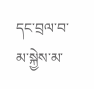དང་བྲལ་བ་མ་སྐྱེས་མ་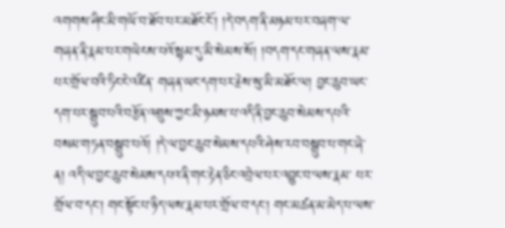འགགས་ཤིང་མི་གཡོ་བ་ཐོབ་པར་མཐོང་ངོ་། །དེ་བདག་ནི་མཉམ་པར་བཞག་ལ་གཞན་ནི་རྣམ་པར་གཡེངས་པའོ་སྙམ་དུ་མི་སེམས་སོ། །བདག་དང་གཞན་ལས་རྣམ་པར་གྲོལ་བའི་ཏིང་ངེ་འཛིན་ གཞན་ཡང་དག་པར་རྗེས་སུ་མི་མཐོང་ལ། བྱང་ཆུབ་ཡང་དག་པར་སྒྲུབ་པའི་བརྩོན་འགྲུས་ཀྱང་མི་ཉམས་པ་འདི་ནི་བྱང་ཆུབ་སེམས་དཔའི་བསམ་གཏན་བསྒྲུབ་པའོ། །དེ་ལ་བྱང་ཆུབ་སེམས་དཔའི་ཤེས་རབ་བསྒྲུབ་པ་གང་ཞེ་ན། འདི་ལ་བྱང་ཆུབ་སེམས་དཔའ་ནི་གང་རྟེན་ཅིང་འབྲེལ་པར་འབྱུང་བ་ལས་རྣམ་ པར་གྲོལ་བ་དང་། གང་སྟོང་པ་ཉིད་ལས་རྣམ་པར་གྲོལ་བ་དང་། གང་མཚན་མ་མེད་པ་ལས་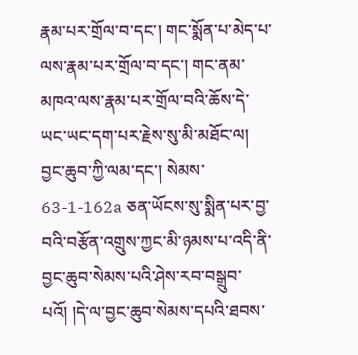རྣམ་པར་གྲོལ་བ་དང་། གང་སྨོན་པ་མེད་པ་ལས་རྣམ་པར་གྲོལ་བ་དང་། གང་ནམ་མཁའ་ལས་རྣམ་པར་གྲོལ་བའི་ཆོས་དེ་ཡང་ཡང་དག་པར་རྗེས་སུ་མི་མཐོང་ལ། བྱང་ཆུབ་ཀྱི་ལམ་དང་། སེམས་ 63-1-162a ཅན་ཡོངས་སུ་སྨིན་པར་བྱ་བའི་བརྩོན་འགྲུས་ཀྱང་མི་ཉམས་པ་འདི་ནི་བྱང་ཆུབ་སེམས་པའི་ཤེས་རབ་བསྒྲུབ་པའོ། །དེ་ལ་བྱང་ཆུབ་སེམས་དཔའི་ཐབས་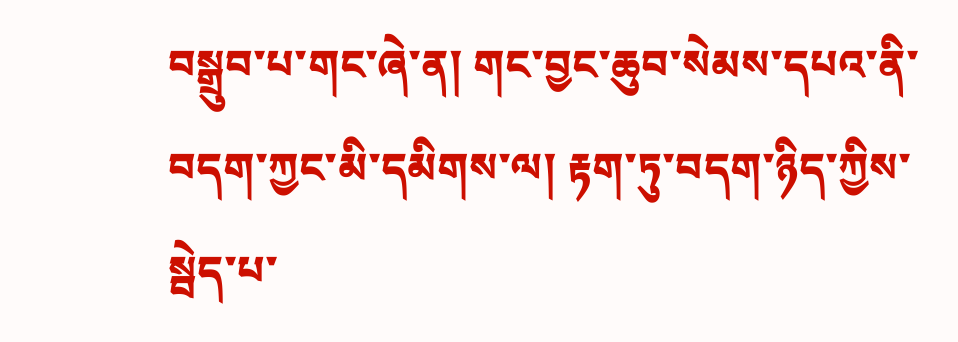བསྒྲུབ་པ་གང་ཞེ་ན། གང་བྱང་ཆུབ་སེམས་དཔའ་ནི་བདག་ཀྱང་མི་དམིགས་ལ། རྟག་ཏུ་བདག་ཉིད་ཀྱིས་སྦེད་པ་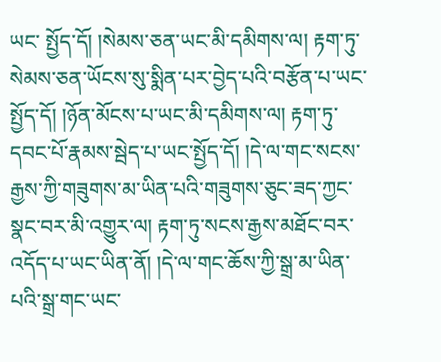ཡང་ སྤྱོད་དོ། །སེམས་ཅན་ཡང་མི་དམིགས་ལ། རྟག་ཏུ་སེམས་ཅན་ཡོངས་སུ་སྨིན་པར་བྱེད་པའི་བརྩོན་པ་ཡང་སྤྱོད་དོ། །ཉོན་མོངས་པ་ཡང་མི་དམིགས་ལ། རྟག་ཏུ་དབང་པོ་རྣམས་སྦེད་པ་ཡང་སྤྱོད་དོ། །དེ་ལ་གང་སངས་རྒྱས་ཀྱི་གཟུགས་མ་ཡིན་པའི་གཟུགས་ཅུང་ཟད་ཀྱང་སྣང་བར་མི་འགྱུར་ལ། རྟག་ཏུ་སངས་རྒྱས་མཐོང་བར་འདོད་པ་ཡང་ཡིན་ནོ། །དེ་ལ་གང་ཆོས་ཀྱི་སྒྲ་མ་ཡིན་པའི་སྒྲ་གང་ཡང་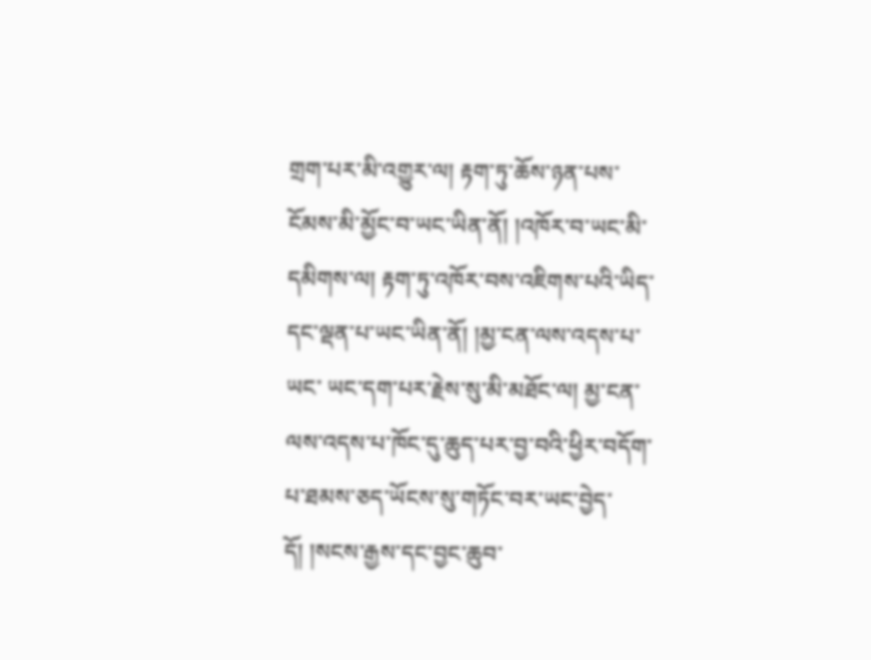གྲག་པར་མི་འགྱུར་ལ། རྟག་ཏུ་ཆོས་ཉན་པས་ངོམས་མི་མྱོང་བ་ཡང་ཡིན་ནོ། །འཁོར་བ་ཡང་མི་དམིགས་ལ། རྟག་ཏུ་འཁོར་བས་འཇིགས་པའི་ཡིད་དང་ལྡན་པ་ཡང་ཡིན་ནོ། །མྱ་ངན་ལས་འདས་པ་ཡང་ ཡང་དག་པར་རྗེས་སུ་མི་མཐོང་ལ། མྱ་ངན་ལས་འདས་པ་ཁོང་དུ་ཆུད་པར་བྱ་བའི་ཕྱིར་བདོག་པ་ཐམས་ཅད་ཡོངས་སུ་གཏོང་བར་ཡང་བྱེད་དོ། །སངས་རྒྱས་དང་བྱང་ཆུབ་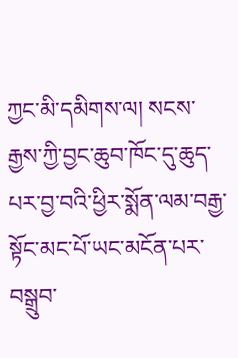ཀྱང་མི་དམིགས་ལ། སངས་རྒྱས་ཀྱི་བྱང་ཆུབ་ཁོང་དུ་ཆུད་པར་བྱ་བའི་ཕྱིར་སྨོན་ལམ་བརྒྱ་སྟོང་མང་པོ་ཡང་མངོན་པར་བསྒྲུབ་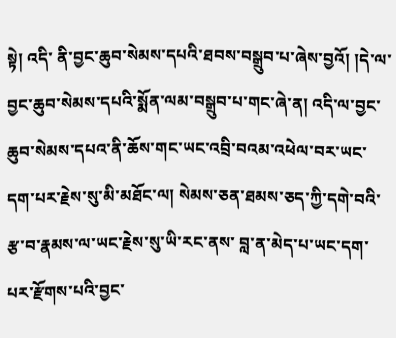སྟེ། འདི་ ནི་བྱང་ཆུབ་སེམས་དཔའི་ཐབས་བསྒྲུབ་པ་ཞེས་བྱའོ། །དེ་ལ་བྱང་ཆུབ་སེམས་དཔའི་སྨོན་ལམ་བསྒྲུབ་པ་གང་ཞེ་ན། འདི་ལ་བྱང་ཆུབ་སེམས་དཔའ་ནི་ཆོས་གང་ཡང་འབྲི་བའམ་འཕེལ་བར་ཡང་དག་པར་རྗེས་སུ་མི་མཐོང་ལ། སེམས་ཅན་ཐམས་ཅད་ཀྱི་དགེ་བའི་རྩ་བ་རྣམས་ལ་ཡང་རྗེས་སུ་ཡི་རང་ནས་ བླ་ན་མེད་པ་ཡང་དག་པར་རྫོགས་པའི་བྱང་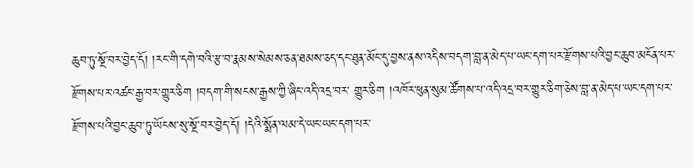ཆུབ་ཏུ་སྔོ་བར་བྱེད་དོ། །རང་གི་དགེ་བའི་རྩ་བ་རྣམས་སེམས་ཅན་ཐམས་ཅད་དང་ཐུན་མོང་དུ་བྱས་ནས་འདིས་བདག་བླ་ན་མེད་པ་ཡང་དག་པར་རྫོགས་པའི་བྱང་ཆུབ་མངོན་པར་རྫོགས་པར་འཚང་རྒྱ་བར་གྱུར་ཅིག །བདག་གི་སངས་རྒྱས་ཀྱི་ཞིང་འདི་འདྲ་བར་ གྱུར་ཅིག །འཁོར་ཕུན་སུམ་ཚོགས་པ་འདི་འདྲ་བར་གྱུར་ཅིག་ཅེས་བླ་ན་མེད་པ་ཡང་དག་པར་རྫོགས་པའི་བྱང་ཆུབ་ཏུ་ཡོངས་སུ་སྔོ་བར་བྱེད་དོ། །དེའི་སྨོན་ལམ་དེ་ཡང་ཡང་དག་པར་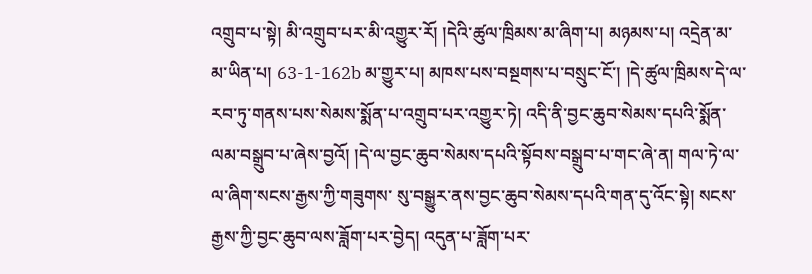འགྲུབ་པ་སྟེ། མི་འགྲུབ་པར་མི་འགྱུར་རོ། །དེའི་ཚུལ་ཁྲིམས་མ་ཞིག་པ། མཉམས་པ། འདྲེན་མ་མ་ཡིན་པ། 63-1-162b མ་གྱུར་པ། མཁས་པས་བསྔགས་པ་བསྲུང་ངོ་། །དེ་ཚུལ་ཁྲིམས་དེ་ལ་རབ་ཏུ་གནས་པས་སེམས་སྨོན་པ་འགྲུབ་པར་འགྱུར་ཏེ། འདི་ནི་བྱང་ཆུབ་སེམས་དཔའི་སྨོན་ལམ་བསྒྲུབ་པ་ཞེས་བྱའོ། །དེ་ལ་བྱང་ཆུབ་སེམས་དཔའི་སྟོབས་བསྒྲུབ་པ་གང་ཞེ་ན། གལ་ཏེ་ལ་ལ་ཞིག་སངས་རྒྱས་ཀྱི་གཟུགས་ སུ་བསྒྱུར་ནས་བྱང་ཆུབ་སེམས་དཔའི་གན་དུ་འོང་སྟེ། སངས་རྒྱས་ཀྱི་བྱང་ཆུབ་ལས་ཟློག་པར་བྱེད། འདུན་པ་ཟློག་པར་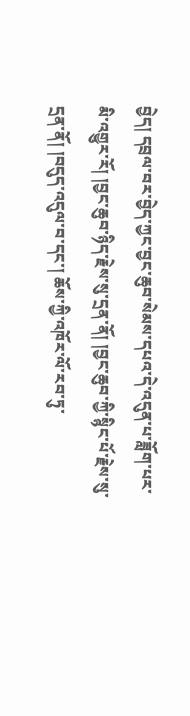བྱེད། དབྲལ་བར་བྱེད་ཀྱང་བྱང་ཆུབ་སེམས་དཔའ་དེ་འདུན་པ་ཟློག་པར་མི་འགྱུར་རོ། །བྱང་ཆུབ་ཉིད་རྗེས་སུ་དྲན་ནོ། །བྱང་ཆུབ་ཀྱི་སྙིང་པོ་རྗེས་སུ་དྲན་ནོ། །བདུད་འདུལ་བ་དང་། ཆོས་ཀྱི་འཁོར་ལོ་རབ་ཏུ་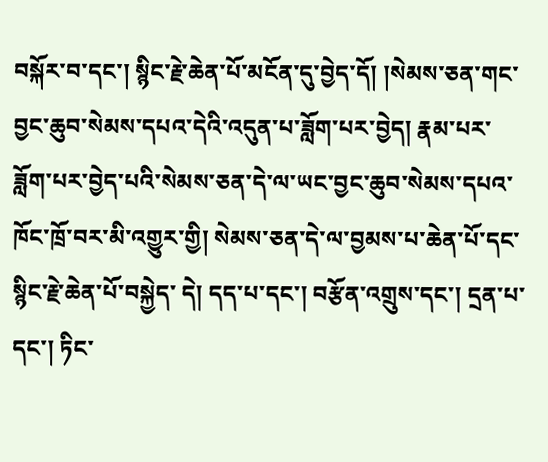བསྐོར་བ་དང་། སྙིང་རྗེ་ཆེན་པོ་མངོན་དུ་བྱེད་དོ། །སེམས་ཅན་གང་བྱང་ཆུབ་སེམས་དཔའ་དེའི་འདུན་པ་ཟློག་པར་བྱེད། རྣམ་པར་ཟློག་པར་བྱེད་པའི་སེམས་ཅན་དེ་ལ་ཡང་བྱང་ཆུབ་སེམས་དཔའ་ཁོང་ཁྲོ་བར་མི་འགྱུར་གྱི། སེམས་ཅན་དེ་ལ་བྱམས་པ་ཆེན་པོ་དང་སྙིང་རྗེ་ཆེན་པོ་བསྐྱེད་ དེ། དད་པ་དང་། བརྩོན་འགྲུས་དང་། དྲན་པ་དང་། ཏིང་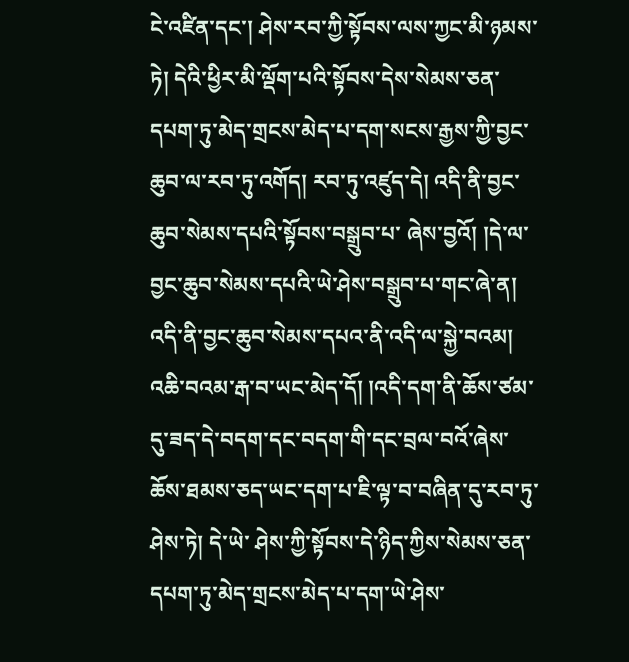ངེ་འཛིན་དང་། ཤེས་རབ་ཀྱི་སྟོབས་ལས་ཀྱང་མི་ཉམས་ཏེ། དེའི་ཕྱིར་མི་ལྡོག་པའི་སྟོབས་དེས་སེམས་ཅན་དཔག་ཏུ་མེད་གྲངས་མེད་པ་དག་སངས་རྒྱས་ཀྱི་བྱང་ཆུབ་ལ་རབ་ཏུ་འགོད། རབ་ཏུ་འཛུད་དེ། འདི་ནི་བྱང་ཆུབ་སེམས་དཔའི་སྟོབས་བསྒྲུབ་པ་ ཞེས་བྱའོ། །དེ་ལ་བྱང་ཆུབ་སེམས་དཔའི་ཡེ་ཤེས་བསྒྲུབ་པ་གང་ཞེ་ན། འདི་ནི་བྱང་ཆུབ་སེམས་དཔའ་ནི་འདི་ལ་སྐྱེ་བའམ། འཆི་བའམ་རྒ་བ་ཡང་མེད་དོ། །འདི་དག་ནི་ཆོས་ཙམ་དུ་ཟད་དེ་བདག་དང་བདག་གི་དང་བྲལ་བའོ་ཞེས་ཆོས་ཐམས་ཅད་ཡང་དག་པ་ཇི་ལྟ་བ་བཞིན་དུ་རབ་ཏུ་ཤེས་ཏེ། དེ་ཡེ་ ཤེས་ཀྱི་སྟོབས་དེ་ཉིད་ཀྱིས་སེམས་ཅན་དཔག་ཏུ་མེད་གྲངས་མེད་པ་དག་ཡེ་ཤེས་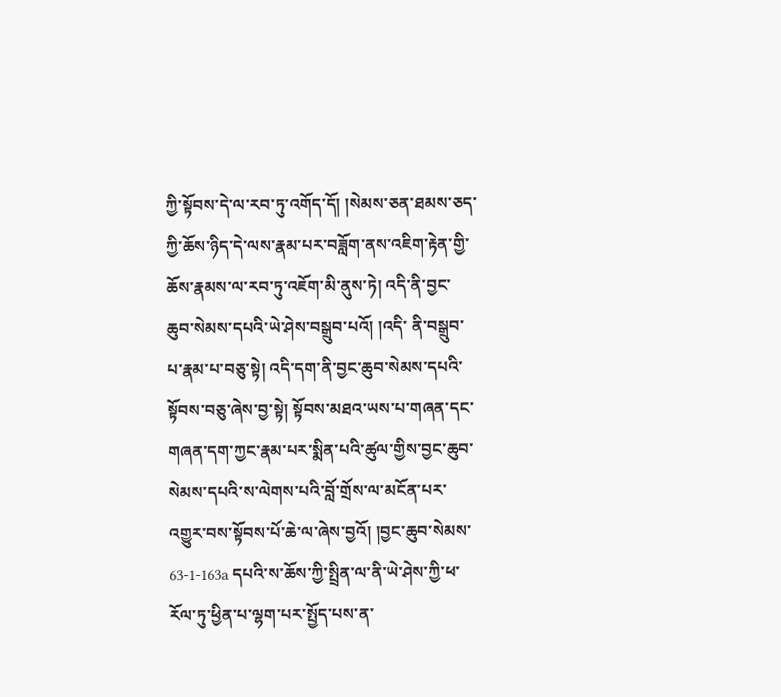ཀྱི་སྟོབས་དེ་ལ་རབ་ཏུ་འགོད་དོ། །སེམས་ཅན་ཐམས་ཅད་ཀྱི་ཆོས་ཉིད་དེ་ལས་རྣམ་པར་བཟློག་ནས་འཇིག་རྟེན་གྱི་ཆོས་རྣམས་ལ་རབ་ཏུ་འཇོག་མི་ནུས་ཏེ། འདི་ནི་བྱང་ཆུབ་སེམས་དཔའི་ཡེ་ཤེས་བསྒྲུབ་པའོ། །འདི་ ནི་བསྒྲུབ་པ་རྣམ་པ་བཅུ་སྟེ། འདི་དག་ནི་བྱང་ཆུབ་སེམས་དཔའི་སྟོབས་བཅུ་ཞེས་བྱ་སྟེ། སྟོབས་མཐའ་ཡས་པ་གཞན་དང་གཞན་དག་ཀྱང་རྣམ་པར་སྨིན་པའི་ཚུལ་གྱིས་བྱང་ཆུབ་སེམས་དཔའི་ས་ལེགས་པའི་བློ་གྲོས་ལ་མངོན་པར་འགྱུར་བས་སྟོབས་པོ་ཆེ་ལ་ཞེས་བྱའོ། །བྱང་ཆུབ་སེམས་ 63-1-163a དཔའི་ས་ཆོས་ཀྱི་སྤྲིན་ལ་ནི་ཡེ་ཤེས་ཀྱི་ཕ་རོལ་ཏུ་ཕྱིན་པ་ལྷག་པར་སྤྱོད་པས་ན་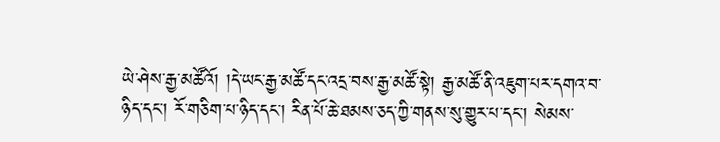ཡེ་ཤེས་རྒྱ་མཚོའོ། །དེ་ཡང་རྒྱ་མཚོ་དང་འདྲ་བས་རྒྱ་མཚོ་སྟེ། རྒྱ་མཚོ་ནི་འཇུག་པར་དགའ་བ་ཉིད་དང་། རོ་གཅིག་པ་ཉིད་དང་། རིན་པོ་ཆེ་ཐམས་ཅད་ཀྱི་གནས་སུ་གྱུར་པ་དང་། སེམས་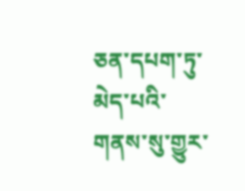ཅན་དཔག་ཏུ་མེད་པའི་གནས་སུ་གྱུར་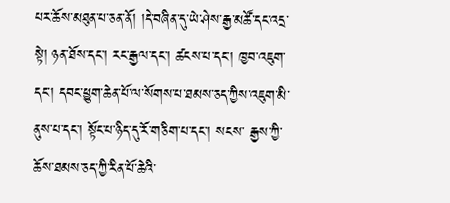པར་ཆོས་མཐུན་པ་ཅན་ནོ། །དེ་བཞིན་དུ་ཡེ་ཤེས་རྒྱ་མཚོ་དང་འདྲ་སྟེ། ཉན་ཐོས་དང་། རང་རྒྱལ་དང་། ཚངས་པ་དང་། ཁྱབ་འཇུག་དང་། དབང་ཕྱུག་ཆེན་པོ་ལ་སོགས་པ་ཐམས་ཅད་ཀྱིས་འཇུག་མི་ནུས་པ་དང་། སྟོང་པ་ཉིད་དུ་རོ་གཅིག་པ་དང་། སངས་ རྒྱས་ཀྱི་ཆོས་ཐམས་ཅད་ཀྱི་རིན་པོ་ཆེའི་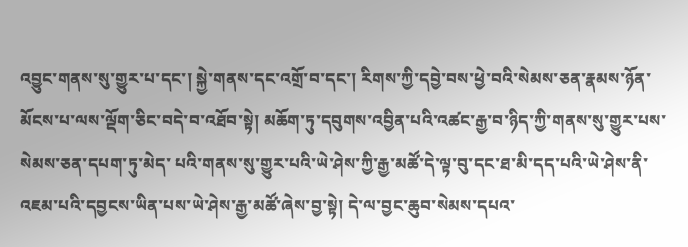འབྱུང་གནས་སུ་གྱུར་པ་དང་། སྐྱེ་གནས་དང་འགྲོ་བ་དང་། རིགས་ཀྱི་དབྱེ་བས་ཕྱེ་བའི་སེམས་ཅན་རྣམས་ཉོན་མོངས་པ་ལས་ལྡོག་ཅིང་བདེ་བ་འཐོབ་སྟེ། མཆོག་ཏུ་དབུགས་འབྱིན་པའི་འཚང་རྒྱ་བ་ཉིད་ཀྱི་གནས་སུ་གྱུར་པས་སེམས་ཅན་དཔག་ཏུ་མེད་ པའི་གནས་སུ་གྱུར་པའི་ཡེ་ཤེས་ཀྱི་རྒྱ་མཚོ་དེ་ལྟ་བུ་དང་ཐ་མི་དད་པའི་ཡེ་ཤེས་ནི་འཇམ་པའི་དབྱངས་ཡིན་པས་ཡེ་ཤེས་རྒྱ་མཚོ་ཞེས་བྱ་སྟེ། དེ་ལ་བྱང་ཆུབ་སེམས་དཔའ་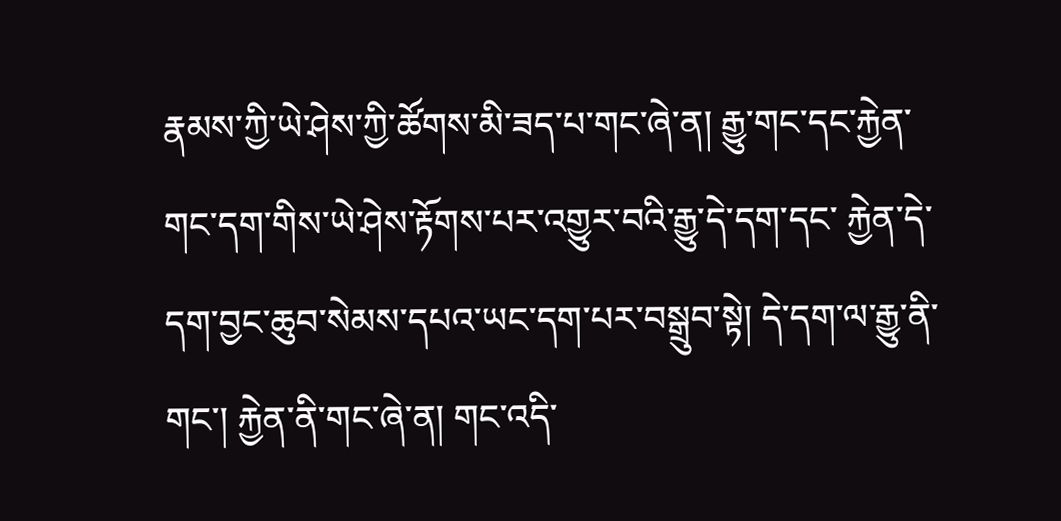རྣམས་ཀྱི་ཡེ་ཤེས་ཀྱི་ཚོགས་མི་ཟད་པ་གང་ཞེ་ན། རྒྱུ་གང་དང་རྐྱེན་གང་དག་གིས་ཡེ་ཤེས་རྟོགས་པར་འགྱུར་བའི་རྒྱུ་དེ་དག་དང་ རྐྱེན་དེ་དག་བྱང་ཆུབ་སེམས་དཔའ་ཡང་དག་པར་བསྒྲུབ་སྟེ། དེ་དག་ལ་རྒྱུ་ནི་གང་། རྐྱེན་ནི་གང་ཞེ་ན། གང་འདི་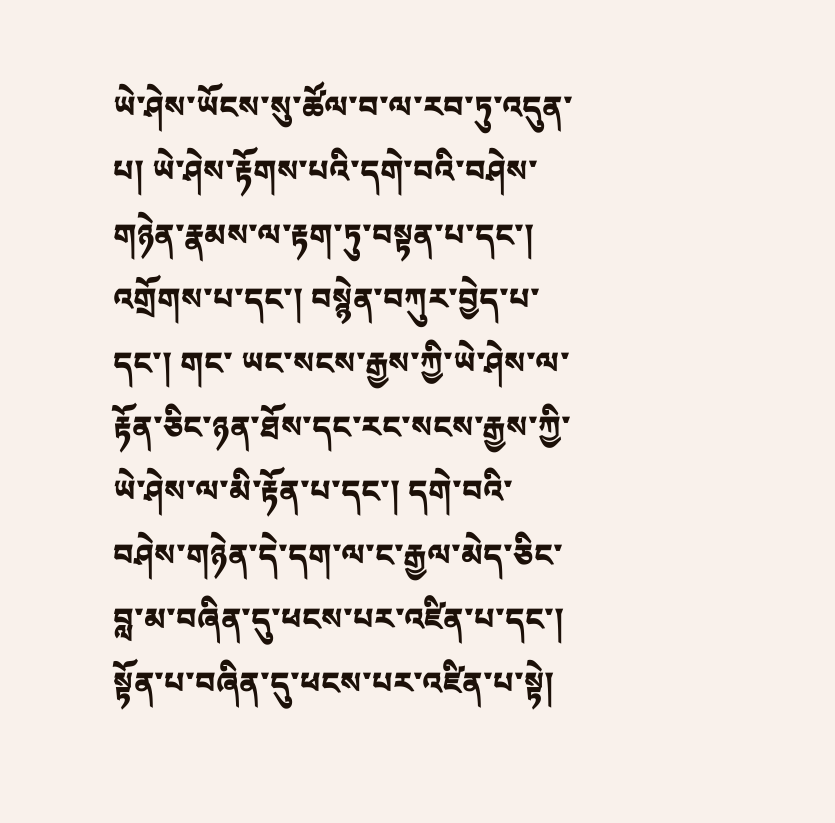ཡེ་ཤེས་ཡོངས་སུ་ཚོལ་བ་ལ་རབ་ཏུ་འདུན་པ། ཡེ་ཤེས་རྟོགས་པའི་དགེ་བའི་བཤེས་གཉེན་རྣམས་ལ་རྟག་ཏུ་བསྟན་པ་དང་། འགྲོགས་པ་དང་། བསྙེན་བཀུར་བྱེད་པ་དང་། གང་ ཡང་སངས་རྒྱས་ཀྱི་ཡེ་ཤེས་ལ་རྟོན་ཅིང་ཉན་ཐོས་དང་རང་སངས་རྒྱས་ཀྱི་ཡེ་ཤེས་ལ་མི་རྟོན་པ་དང་། དགེ་བའི་བཤེས་གཉེན་དེ་དག་ལ་ང་རྒྱལ་མེད་ཅིང་བླ་མ་བཞིན་དུ་ཕངས་པར་འཛིན་པ་དང་། སྟོན་པ་བཞིན་དུ་ཕངས་པར་འཛིན་པ་སྟེ།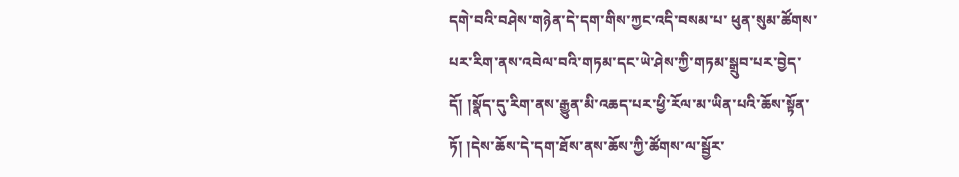དགེ་བའི་བཤེས་གཉེན་དེ་དག་གིས་ཀྱང་འདི་བསམ་པ་ ཕུན་སུམ་ཚོགས་པར་རིག་ནས་འབེལ་བའི་གཏམ་དང་ཡེ་ཤེས་ཀྱི་གཏམ་སྒྲུབ་པར་བྱེད་དོ། །སྣོད་དུ་རིག་ནས་རྒྱུན་མི་འཆད་པར་ཕྱི་རོལ་མ་ཡིན་པའི་ཆོས་སྟོན་ཏོ། །དེས་ཆོས་དེ་དག་ཐོས་ནས་ཆོས་ཀྱི་ཚོགས་ལ་སྦྱོར་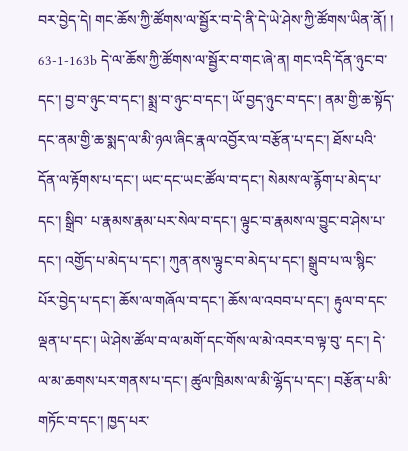བར་བྱེད་དེ། གང་ཆོས་ཀྱི་ཚོགས་ལ་སྦྱོར་བ་དེ་ནི་དེ་ཡེ་ཤེས་ཀྱི་ཚོགས་ཡིན་ནོ། ། 63-1-163b དེ་ལ་ཆོས་ཀྱི་ཚོགས་ལ་སྦྱོར་བ་གང་ཞེ་ན། གང་འདི་དོན་ཉུང་བ་དང་། བྱ་བ་ཉུང་བ་དང་། སྨྲ་བ་ཉུང་བ་དང་། ཡོ་བྱད་ཉུང་བ་དང་། ནམ་གྱི་ཆ་སྟོད་དང་ནམ་གྱི་ཆ་སྨད་ལ་མི་ཉལ་ཞིང་རྣལ་འབྱོར་ལ་བརྩོན་པ་དང་། ཐོས་པའི་དོན་ལ་རྟོགས་པ་དང་། ཡང་དང་ཡང་ཚོལ་བ་དང་། སེམས་ལ་རྙོག་པ་མེད་པ་དང་། སྒྲིབ་ པ་རྣམས་རྣམ་པར་སེལ་བ་དང་། ལྟུང་བ་རྣམས་ལ་བྱུང་བ་ཤེས་པ་དང་། འགྱོད་པ་མེད་པ་དང་། ཀུན་ནས་ལྟུང་བ་མེད་པ་དང་། སྒྲུབ་པ་ལ་སྙིང་པོར་བྱེད་པ་དང་། ཆོས་ལ་གཞོལ་བ་དང་། ཆོས་ལ་འབབ་པ་དང་། རྟུལ་བ་དང་ལྡན་པ་དང་། ཡེ་ཤེས་ཚོལ་བ་ལ་མགོ་དང་གོས་ལ་མེ་འབར་བ་ལྟ་བུ་ དང་། དེ་ལ་མ་ཆགས་པར་གནས་པ་དང་། ཚུལ་ཁྲིམས་ལ་མི་ལྷོད་པ་དང་། བརྩོན་པ་མི་གཏོང་བ་དང་། ཁྱད་པར་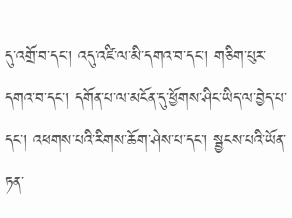དུ་འགྲོ་བ་དང་། འདུ་འཛི་ལ་མི་དགའ་བ་དང་། གཅིག་པུར་དགའ་བ་དང་། དགོན་པ་ལ་མངོན་དུ་ཕྱོགས་ཤིང་ཡིད་ལ་བྱེད་པ་དང་། འཕགས་པའི་རིགས་ཆོག་ཤེས་པ་དང་། སྦྱངས་པའི་ཡོན་ཏན་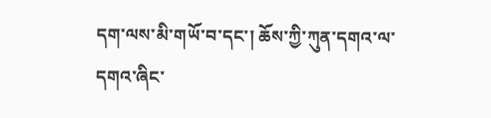དག་ལས་མི་གཡོ་བ་དང་། ཆོས་ཀྱི་ཀུན་དགའ་ལ་དགའ་ཞིང་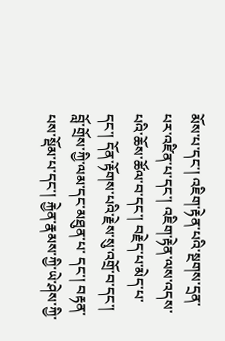མོས་པ་དང་། འཇིག་རྟེན་པའི་སྔགས་དྲན་པར་འཛིན་པ་དང་། འཇིག་རྟེན་ལས་འདས་པའི་ཆོས་ཚོལ་བ་དང་། བརྗེད་པ་མེད་པ་དང་། དོན་རྟོགས་པའི་རྗེས་སུ་འགྲོ་བ་དང་། བློ་གྲོས་ཀྱི་ལམ་དང་མཐུན་པ་ དང་། བརྟན་པས་སྡོམ་པ་དང་། རྐྱེན་རྣམས་ཀྱི་ཡེ་ཤེས་ཀྱི་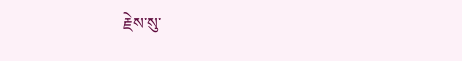རྗེས་སུ་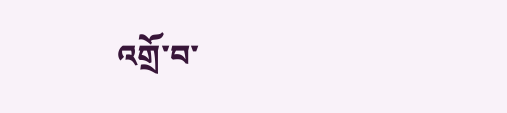འགྲོ་བ་